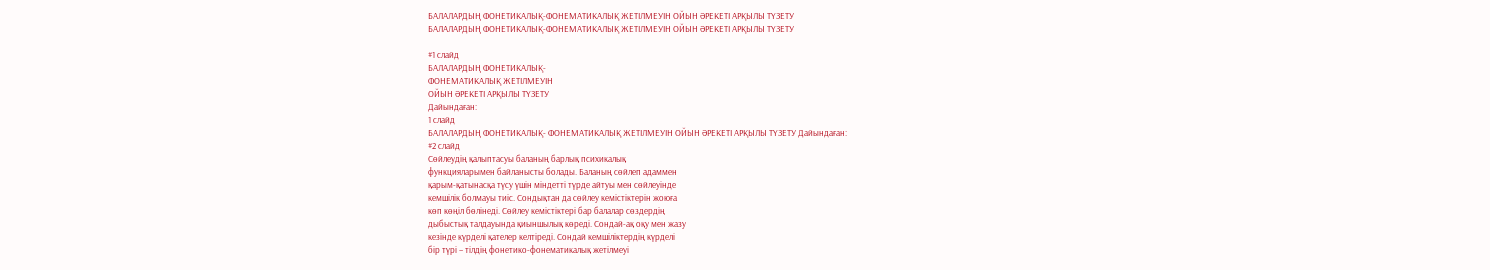БАЛАЛАРДЫҢ ФОНЕТИКАЛЫҚ-ФОНЕМАТИКАЛЫҚ ЖЕТІЛМЕУІН ОЙЫН ӘРЕКЕТІ АРҚЫЛЫ ТҮЗЕТУ
БАЛАЛАРДЫҢ ФОНЕТИКАЛЫҚ-ФОНЕМАТИКАЛЫҚ ЖЕТІЛМЕУІН ОЙЫН ӘРЕКЕТІ АРҚЫЛЫ ТҮЗЕТУ

#1 слайд
БАЛАЛАРДЫҢ ФОНЕТИКАЛЫҚ-
ФОНЕМАТИКАЛЫҚ ЖЕТІЛМЕУІН
ОЙЫН ӘРЕКЕТІ АРҚЫЛЫ ТҮЗЕТУ
Дайындаған:
1 слайд
БАЛАЛАРДЫҢ ФОНЕТИКАЛЫҚ- ФОНЕМАТИКАЛЫҚ ЖЕТІЛМЕУІН ОЙЫН ӘРЕКЕТІ АРҚЫЛЫ ТҮЗЕТУ Дайындаған:
#2 слайд
Сөйлеудің қалыптасуы баланың барлық психикалық
функцияларымен байланысты болады. Баланың сөйлеп адаммен
қарым-қатынасқа түсу үшін міндетті түрде айтуы мен сөйлеуінде
кемшілік болмауы тиіс. Сондықтан да сөйлеу кемістіктерін жоюға
көп көңіл бөлінеді. Сөйлеу кемістіктері бар балалар сөздердің
дыбыстық талдауында қиыншылық көреді. Сондай-ақ оқу мен жазу
кезінде күрделі қателер келтіреді. Сондай кемшіліктердің күрделі
бір түрі – тілдің фонетико-фонематикалық жетілмеуі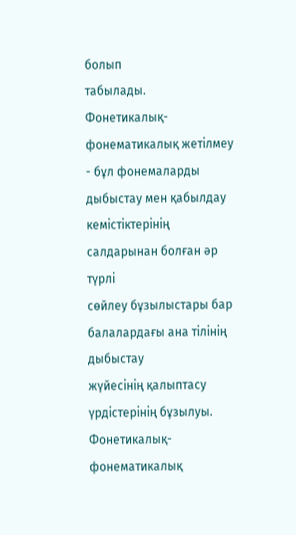болып
табылады.
Фонетикалық-фонематикалық жетілмеу - бұл фонемаларды
дыбыстау мен қабылдау кемістіктерінің салдарынан болған әр түрлі
сөйлеу бұзылыстары бар балалардағы ана тілінің дыбыстау
жүйесінің қалыптасу үрдістерінің бұзылуы.
Фонетикалық-фонематикалық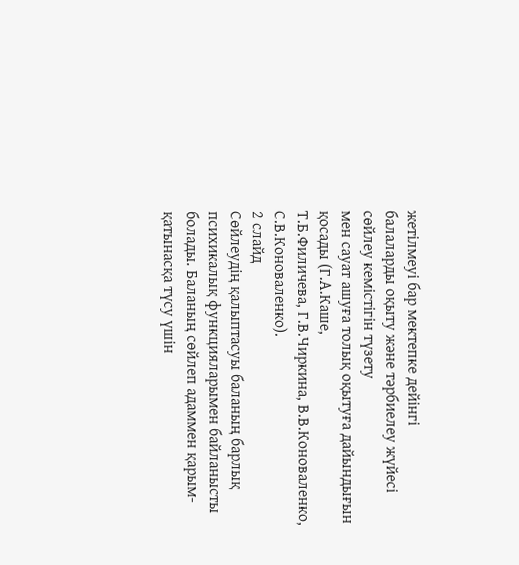жетілмеуі бар мектепке дейінгі
балаларды оқыту және тәрбиелеу жүйесі сөйлеу кемістігін түзету
мен сауат ашуға толық оқытуға дайындығын қосады (Г.А.Каше,
Т.Б.Филичева, Г.В.Чиркина, В.В.Коноваленко, С.В.Коноваленко).
2 слайд
Сөйлеудің қалыптасуы баланың барлық психикалық функцияларымен байланысты болады. Баланың сөйлеп адаммен қарым-қатынасқа түсу үшін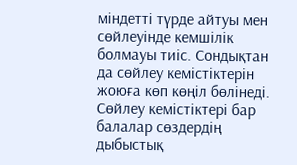міндетті түрде айтуы мен сөйлеуінде кемшілік болмауы тиіс. Сондықтан да сөйлеу кемістіктерін жоюға көп көңіл бөлінеді. Сөйлеу кемістіктері бар балалар сөздердің дыбыстық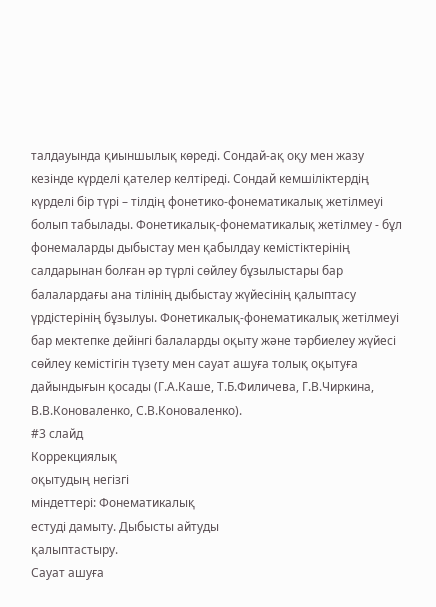талдауында қиыншылық көреді. Сондай-ақ оқу мен жазу кезінде күрделі қателер келтіреді. Сондай кемшіліктердің күрделі бір түрі – тілдің фонетико-фонематикалық жетілмеуі болып табылады. Фонетикалық-фонематикалық жетілмеу - бұл фонемаларды дыбыстау мен қабылдау кемістіктерінің салдарынан болған әр түрлі сөйлеу бұзылыстары бар балалардағы ана тілінің дыбыстау жүйесінің қалыптасу үрдістерінің бұзылуы. Фонетикалық-фонематикалық жетілмеуі бар мектепке дейінгі балаларды оқыту және тәрбиелеу жүйесі сөйлеу кемістігін түзету мен сауат ашуға толық оқытуға дайындығын қосады (Г.А.Каше, Т.Б.Филичева, Г.В.Чиркина, В.В.Коноваленко, С.В.Коноваленко).
#3 слайд
Коррекциялық
оқытудың негізгі
міндеттері: Фонематикалық
естуді дамыту. Дыбысты айтуды
қалыптастыру.
Сауат ашуға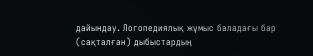дайындау. Логопедиялық жұмыс баладағы бар
(сақталған) дыбыстардың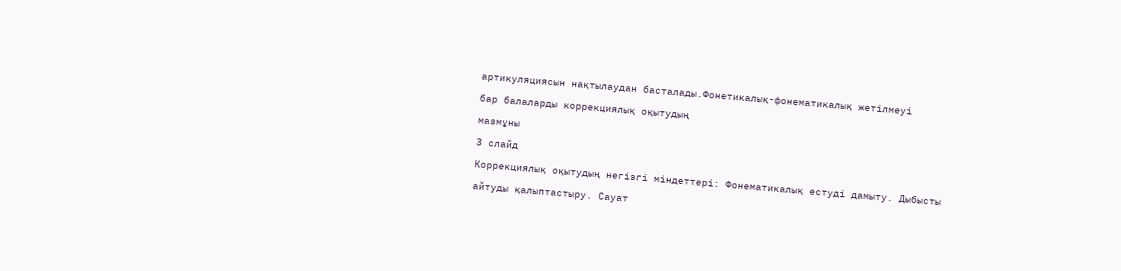артикуляциясын нақтылаудан басталады.Фонетикалық-фонематикалық жетілмеуі
бар балаларды коррекциялық оқытудың
мазмұны
3 слайд
Коррекциялық оқытудың негізгі міндеттері: Фонематикалық естуді дамыту. Дыбысты айтуды қалыптастыру. Сауат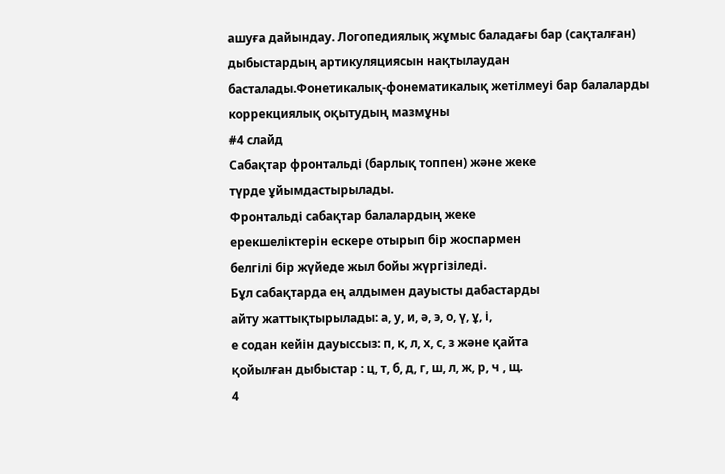ашуға дайындау. Логопедиялық жұмыс баладағы бар (сақталған) дыбыстардың артикуляциясын нақтылаудан басталады.Фонетикалық-фонематикалық жетілмеуі бар балаларды коррекциялық оқытудың мазмұны
#4 слайд
Сабақтар фронтальді (барлық топпен) және жеке
түрде ұйымдастырылады.
Фронтальді сабақтар балалардың жеке
ерекшеліктерін ескере отырып бір жоспармен
белгілі бір жүйеде жыл бойы жүргізіледі.
Бұл сабақтарда ең алдымен дауысты дабастарды
айту жаттықтырылады: а, у, и, ә, э, о, ү, ұ, і,
е содан кейін дауыссыз: п, к, л, х, с, з және қайта
қойылған дыбыстар : ц, т, б, д, г, ш, л, ж, р, ч , щ.
4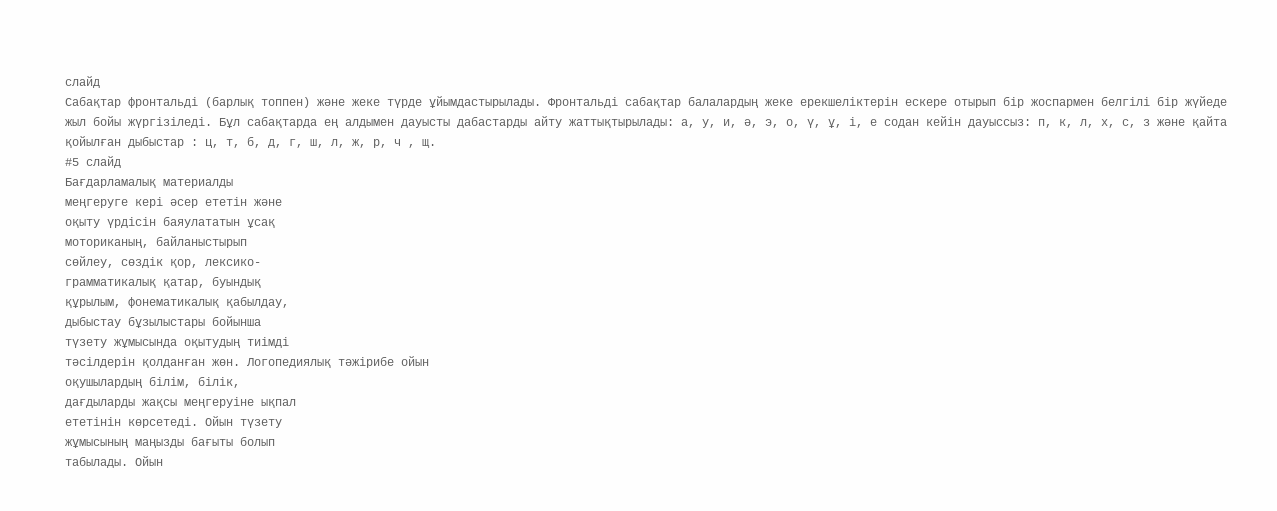слайд
Сабақтар фронтальді (барлық топпен) және жеке түрде ұйымдастырылады. Фронтальді сабақтар балалардың жеке ерекшеліктерін ескере отырып бір жоспармен белгілі бір жүйеде жыл бойы жүргізіледі. Бұл сабақтарда ең алдымен дауысты дабастарды айту жаттықтырылады: а, у, и, ә, э, о, ү, ұ, і, е содан кейін дауыссыз: п, к, л, х, с, з және қайта қойылған дыбыстар : ц, т, б, д, г, ш, л, ж, р, ч , щ.
#5 слайд
Бағдарламалық материалды
меңгеруге кері әсер ететін және
оқыту үрдісін баяулататын ұсақ
моториканың, байланыстырып
сөйлеу, сөздік қор, лексико-
грамматикалық қатар, буындық
құрылым, фонематикалық қабылдау,
дыбыстау бұзылыстары бойынша
түзету жұмысында оқытудың тиімді
тәсілдерін қолданған жөн. Логопедиялық тәжірибе ойын
оқушылардың білім, білік,
дағдыларды жақсы меңгеруіне ықпал
ететінін көрсетеді. Ойын түзету
жұмысының маңызды бағыты болып
табылады. Ойын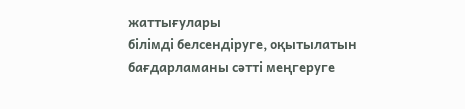жаттығулары
білімді белсендіруге, оқытылатын
бағдарламаны сәтті меңгеруге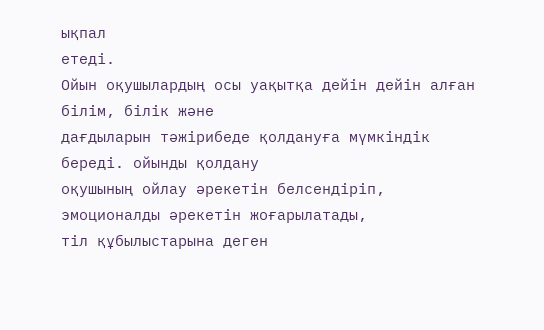ықпал
етеді.
Ойын оқушылардың осы уақытқа дейін дейін алған білім, білік және
дағдыларын тәжірибеде қолдануға мүмкіндік береді. ойынды қолдану
оқушының ойлау әрекетін белсендіріп, эмоционалды әрекетін жоғарылатады,
тіл құбылыстарына деген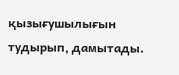қызығушылығын тудырып, дамытады.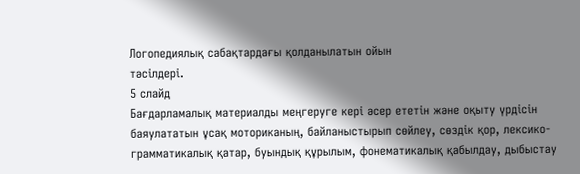Логопедиялық сабақтардағы қолданылатын ойын
тәсілдері.
5 слайд
Бағдарламалық материалды меңгеруге кері әсер ететін және оқыту үрдісін баяулататын ұсақ моториканың, байланыстырып сөйлеу, сөздік қор, лексико- грамматикалық қатар, буындық құрылым, фонематикалық қабылдау, дыбыстау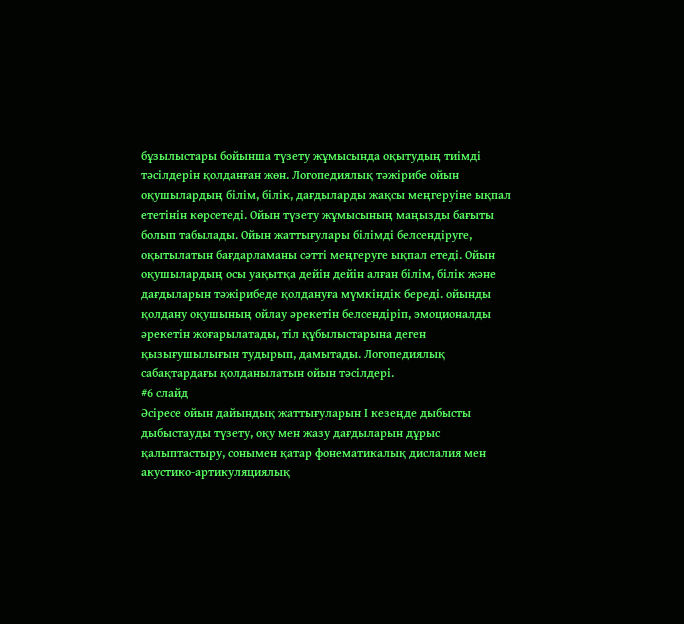бұзылыстары бойынша түзету жұмысында оқытудың тиімді тәсілдерін қолданған жөн. Логопедиялық тәжірибе ойын оқушылардың білім, білік, дағдыларды жақсы меңгеруіне ықпал ететінін көрсетеді. Ойын түзету жұмысының маңызды бағыты болып табылады. Ойын жаттығулары білімді белсендіруге, оқытылатын бағдарламаны сәтті меңгеруге ықпал етеді. Ойын оқушылардың осы уақытқа дейін дейін алған білім, білік және дағдыларын тәжірибеде қолдануға мүмкіндік береді. ойынды қолдану оқушының ойлау әрекетін белсендіріп, эмоционалды әрекетін жоғарылатады, тіл құбылыстарына деген қызығушылығын тудырып, дамытады. Логопедиялық сабақтардағы қолданылатын ойын тәсілдері.
#6 слайд
Әсіресе ойын дайындық жаттығуларын І кезеңде дыбысты
дыбыстауды түзету, оқу мен жазу дағдыларын дұрыс
қалыптастыру, сонымен қатар фонематикалық дислалия мен
акустико-артикуляциялық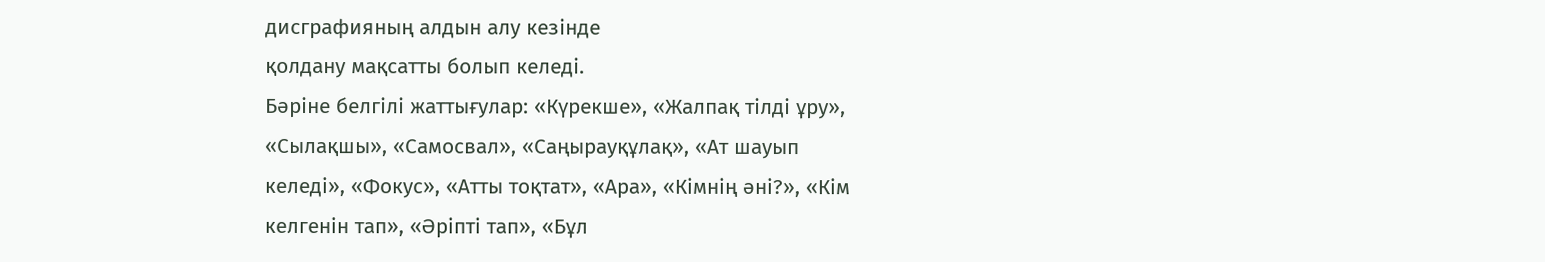дисграфияның алдын алу кезінде
қолдану мақсатты болып келеді.
Бәріне белгілі жаттығулар: «Күрекше», «Жалпақ тілді ұру»,
«Сылақшы», «Самосвал», «Саңырауқұлақ», «Ат шауып
келеді», «Фокус», «Атты тоқтат», «Ара», «Кімнің әні?», «Кім
келгенін тап», «Әріпті тап», «Бұл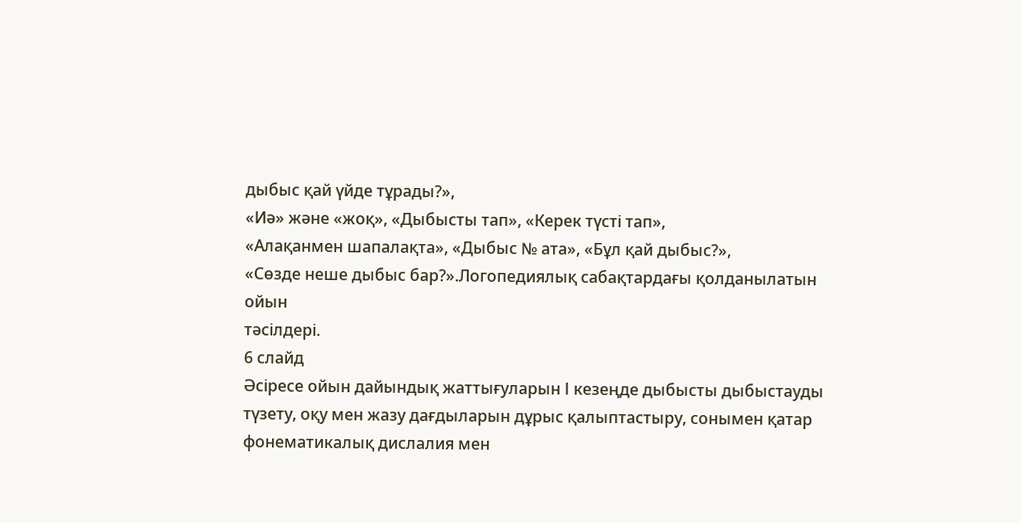дыбыс қай үйде тұрады?»,
«Иә» және «жоқ», «Дыбысты тап», «Керек түсті тап»,
«Алақанмен шапалақта», «Дыбыс № ата», «Бұл қай дыбыс?»,
«Сөзде неше дыбыс бар?».Логопедиялық сабақтардағы қолданылатын ойын
тәсілдері.
6 слайд
Әсіресе ойын дайындық жаттығуларын І кезеңде дыбысты дыбыстауды түзету, оқу мен жазу дағдыларын дұрыс қалыптастыру, сонымен қатар фонематикалық дислалия мен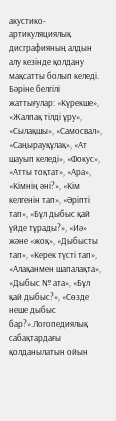акустико-артикуляциялық дисграфияның алдын алу кезінде қолдану мақсатты болып келеді. Бәріне белгілі жаттығулар: «Күрекше», «Жалпақ тілді ұру», «Сылақшы», «Самосвал», «Саңырауқұлақ», «Ат шауып келеді», «Фокус», «Атты тоқтат», «Ара», «Кімнің әні?», «Кім келгенін тап», «Әріпті тап», «Бұл дыбыс қай үйде тұрады?», «Иә» және «жоқ», «Дыбысты тап», «Керек түсті тап», «Алақанмен шапалақта», «Дыбыс № ата», «Бұл қай дыбыс?», «Сөзде неше дыбыс бар?».Логопедиялық сабақтардағы қолданылатын ойын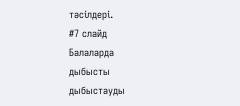тәсілдері.
#7 слайд
Балаларда
дыбысты
дыбыстауды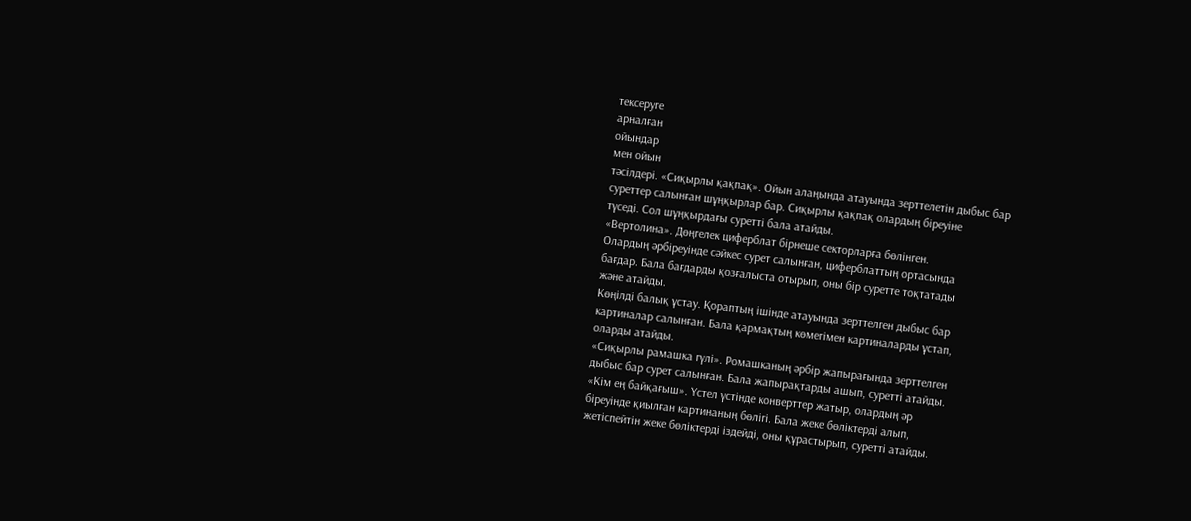тексеруге
арналған
ойындар
мен ойын
тәсілдері. «Сиқырлы қақпақ». Ойын алаңында атауында зерттелетін дыбыс бар
суреттер салынған шұңқырлар бар. Сиқырлы қақпақ олардың біреуіне
түседі. Сол шұңқырдағы суретті бала атайды.
«Вертолина». Дөңгелек циферблат бірнеше секторларға бөлінген.
Олардың әрбіреуінде сәйкес сурет салынған, циферблаттың ортасында
бағдар. Бала бағдарды қозғалыста отырып, оны бір суретте тоқтатады
және атайды.
Көңілді балық ұстау. Қораптың ішінде атауында зерттелген дыбыс бар
картиналар салынған. Бала қармақтың көмегімен картиналарды ұстап,
оларды атайды.
«Сиқырлы рамашка гүлі». Ромашканың әрбір жапырағында зерттелген
дыбыс бар сурет салынған. Бала жапырақтарды ашып, суретті атайды.
«Кім ең байқағыш». Үстел үстінде конверттер жатыр, олардың әр
біреуінде қиылған картинаның бөлігі. Бала жеке бөліктерді алып,
жетіспейтін жеке бөліктерді іздейді, оны құрастырып, суретті атайды.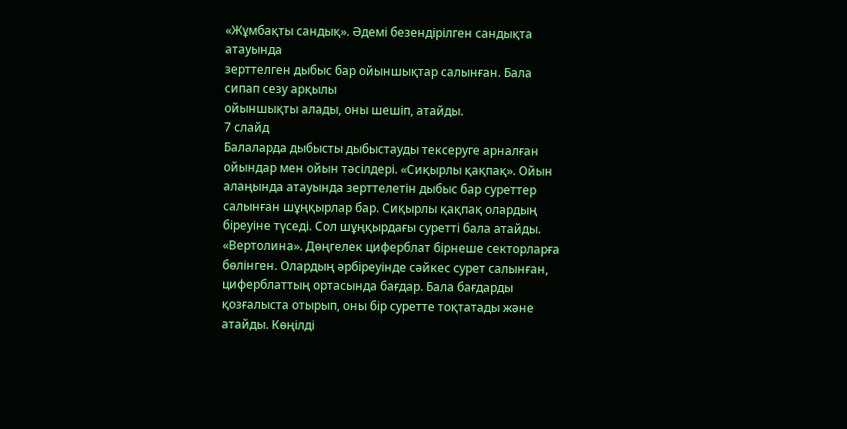«Жұмбақты сандық». Әдемі безендірілген сандықта атауында
зерттелген дыбыс бар ойыншықтар салынған. Бала сипап сезу арқылы
ойыншықты алады, оны шешіп, атайды.
7 слайд
Балаларда дыбысты дыбыстауды тексеруге арналған ойындар мен ойын тәсілдері. «Сиқырлы қақпақ». Ойын алаңында атауында зерттелетін дыбыс бар суреттер салынған шұңқырлар бар. Сиқырлы қақпақ олардың біреуіне түседі. Сол шұңқырдағы суретті бала атайды. «Вертолина». Дөңгелек циферблат бірнеше секторларға бөлінген. Олардың әрбіреуінде сәйкес сурет салынған, циферблаттың ортасында бағдар. Бала бағдарды қозғалыста отырып, оны бір суретте тоқтатады және атайды. Көңілді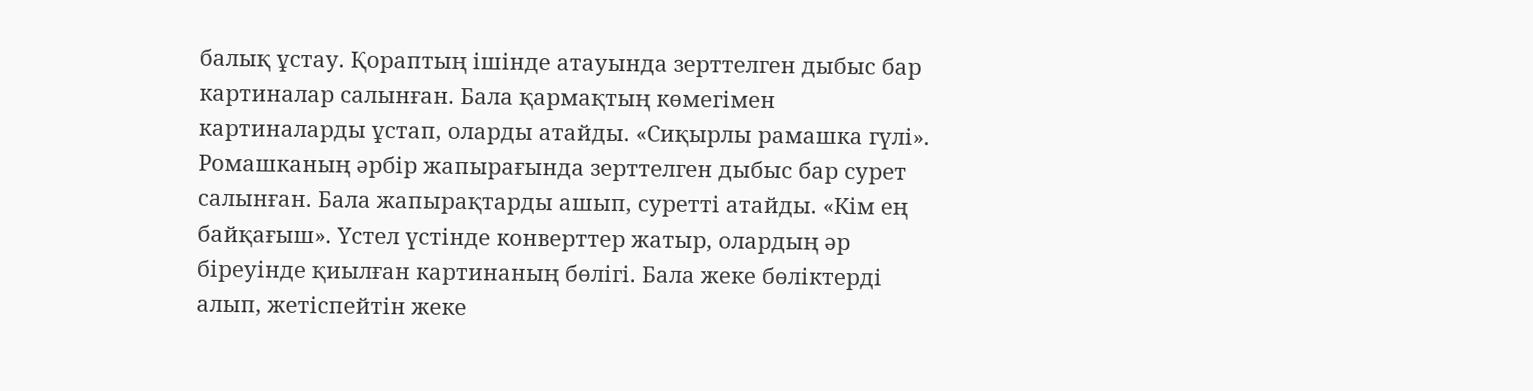балық ұстау. Қораптың ішінде атауында зерттелген дыбыс бар картиналар салынған. Бала қармақтың көмегімен картиналарды ұстап, оларды атайды. «Сиқырлы рамашка гүлі». Ромашканың әрбір жапырағында зерттелген дыбыс бар сурет салынған. Бала жапырақтарды ашып, суретті атайды. «Кім ең байқағыш». Үстел үстінде конверттер жатыр, олардың әр біреуінде қиылған картинаның бөлігі. Бала жеке бөліктерді алып, жетіспейтін жеке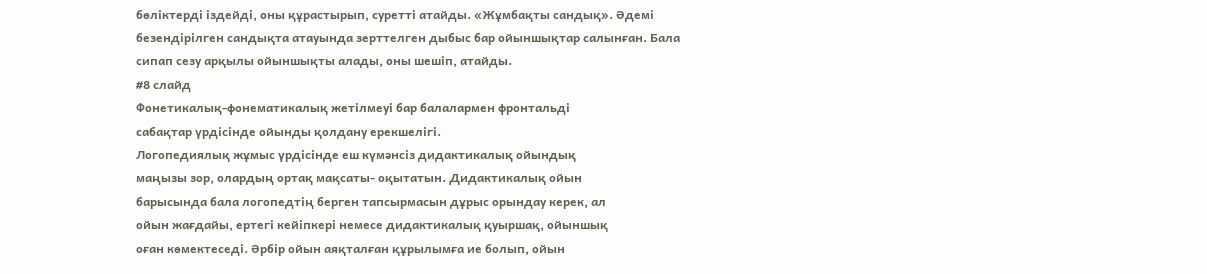бөліктерді іздейді, оны құрастырып, суретті атайды. «Жұмбақты сандық». Әдемі безендірілген сандықта атауында зерттелген дыбыс бар ойыншықтар салынған. Бала сипап сезу арқылы ойыншықты алады, оны шешіп, атайды.
#8 слайд
Фонетикалық-фонематикалық жетілмеуі бар балалармен фронтальді
сабақтар үрдісінде ойынды қолдану ерекшелігі.
Логопедиялық жұмыс үрдісінде еш күмәнсіз дидактикалық ойындық
маңызы зор, олардың ортақ мақсаты- оқытатын. Дидактикалық ойын
барысында бала логопедтің берген тапсырмасын дұрыс орындау керек, ал
ойын жағдайы, ертегі кейіпкері немесе дидактикалық қуыршақ, ойыншық
оған көмектеседі. Әрбір ойын аяқталған құрылымға ие болып, ойын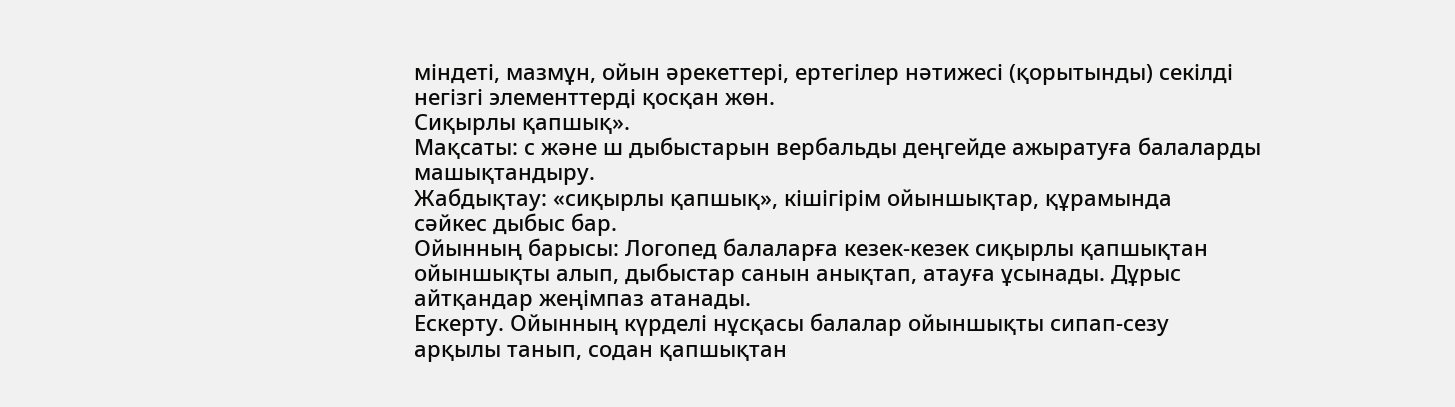міндеті, мазмұн, ойын әрекеттері, ертегілер нәтижесі (қорытынды) секілді
негізгі элементтерді қосқан жөн.
Сиқырлы қапшық».
Мақсаты: с және ш дыбыстарын вербальды деңгейде ажыратуға балаларды
машықтандыру.
Жабдықтау: «сиқырлы қапшық», кішігірім ойыншықтар, құрамында
сәйкес дыбыс бар.
Ойынның барысы: Логопед балаларға кезек-кезек сиқырлы қапшықтан
ойыншықты алып, дыбыстар санын анықтап, атауға ұсынады. Дұрыс
айтқандар жеңімпаз атанады.
Ескерту. Ойынның күрделі нұсқасы балалар ойыншықты сипап-сезу
арқылы танып, содан қапшықтан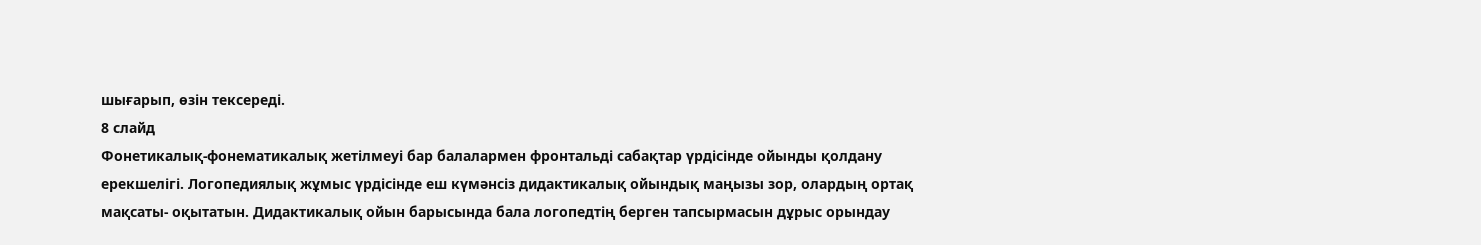шығарып, өзін тексереді.
8 слайд
Фонетикалық-фонематикалық жетілмеуі бар балалармен фронтальді сабақтар үрдісінде ойынды қолдану ерекшелігі. Логопедиялық жұмыс үрдісінде еш күмәнсіз дидактикалық ойындық маңызы зор, олардың ортақ мақсаты- оқытатын. Дидактикалық ойын барысында бала логопедтің берген тапсырмасын дұрыс орындау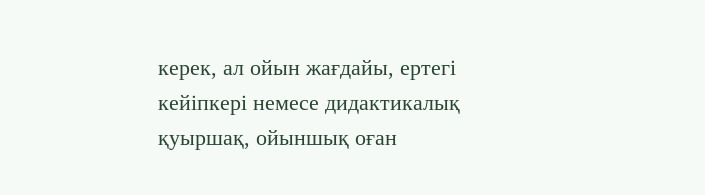керек, ал ойын жағдайы, ертегі кейіпкері немесе дидактикалық қуыршақ, ойыншық оған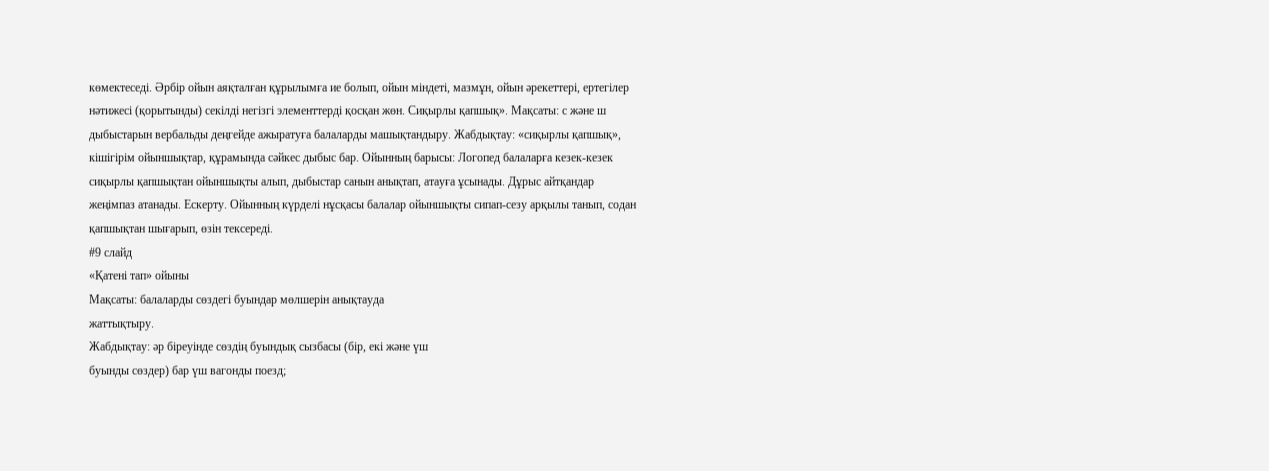көмектеседі. Әрбір ойын аяқталған құрылымға ие болып, ойын міндеті, мазмұн, ойын әрекеттері, ертегілер нәтижесі (қорытынды) секілді негізгі элементтерді қосқан жөн. Сиқырлы қапшық». Мақсаты: с және ш дыбыстарын вербальды деңгейде ажыратуға балаларды машықтандыру. Жабдықтау: «сиқырлы қапшық», кішігірім ойыншықтар, құрамында сәйкес дыбыс бар. Ойынның барысы: Логопед балаларға кезек-кезек сиқырлы қапшықтан ойыншықты алып, дыбыстар санын анықтап, атауға ұсынады. Дұрыс айтқандар жеңімпаз атанады. Ескерту. Ойынның күрделі нұсқасы балалар ойыншықты сипап-сезу арқылы танып, содан қапшықтан шығарып, өзін тексереді.
#9 слайд
«Қатені тап» ойыны
Мақсаты: балаларды сөздегі буындар мөлшерін анықтауда
жаттықтыру.
Жабдықтау: әр біреуінде сөздің буындық сызбасы (бір, екі және үш
буынды сөздер) бар үш вагонды поезд;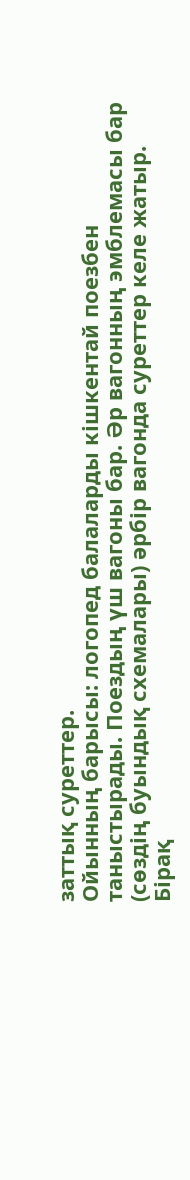заттық суреттер.
Ойынның барысы: логопед балаларды кішкентай поезбен
таныстырады. Поездың үш вагоны бар. Әр вагонның эмблемасы бар
(сөздің буындық схемалары) әрбір вагонда суреттер келе жатыр.
Бірақ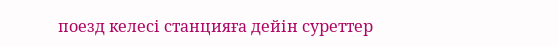поезд келесі станцияға дейін суреттер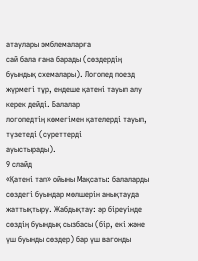атаулары эмблемаларға
сай бала ғана барады (сөздердің буындық схемалары). Логопед поезд
жүрмегі тұр, ендеше қатені тауып алу керек дейді. Балалар
логопедтің көмегімен қателерді тауып, түзетеді (суреттерді
ауыстырады).
9 слайд
«Қатені тап» ойыны Мақсаты: балаларды сөздегі буындар мөлшерін анықтауда жаттықтыру. Жабдықтау: әр біреуінде сөздің буындық сызбасы (бір, екі және үш буынды сөздер) бар үш вагонды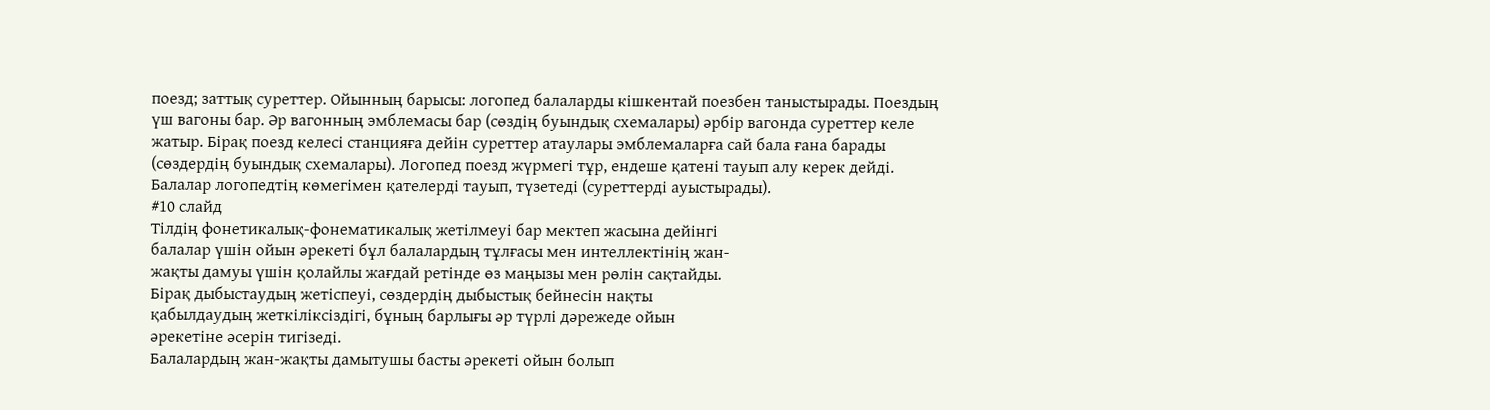поезд; заттық суреттер. Ойынның барысы: логопед балаларды кішкентай поезбен таныстырады. Поездың үш вагоны бар. Әр вагонның эмблемасы бар (сөздің буындық схемалары) әрбір вагонда суреттер келе жатыр. Бірақ поезд келесі станцияға дейін суреттер атаулары эмблемаларға сай бала ғана барады (сөздердің буындық схемалары). Логопед поезд жүрмегі тұр, ендеше қатені тауып алу керек дейді. Балалар логопедтің көмегімен қателерді тауып, түзетеді (суреттерді ауыстырады).
#10 слайд
Тілдің фонетикалық-фонематикалық жетілмеуі бар мектеп жасына дейінгі
балалар үшін ойын әрекеті бұл балалардың тұлғасы мен интеллектінің жан-
жақты дамуы үшін қолайлы жағдай ретінде өз маңызы мен рөлін сақтайды.
Бірақ дыбыстаудың жетіспеуі, сөздердің дыбыстық бейнесін нақты
қабылдаудың жеткіліксіздігі, бұның барлығы әр түрлі дәрежеде ойын
әрекетіне әсерін тигізеді.
Балалардың жан-жақты дамытушы басты әрекеті ойын болып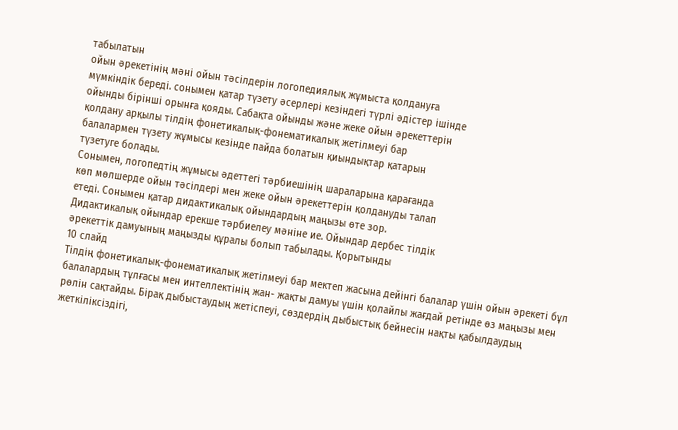табылатын
ойын әрекетінің мәні ойын тәсілдерін логопедиялық жұмыста қолдануға
мүмкіндік береді. сонымен қатар түзету әсерлері кезіндегі түрлі әдістер ішінде
ойынды бірінші орынға қояды. Сабақта ойынды және жеке ойын әрекеттерін
қолдану арқылы тілдің фонетикалық-фонематикалық жетілмеуі бар
балалармен түзету жұмысы кезінде пайда болатын қиындықтар қатарын
түзетуге болады.
Сонымен, логопедтің жұмысы әдеттегі тәрбиешінің шараларына қарағанда
көп мөлшерде ойын тәсілдері мен жеке ойын әрекеттерін қолдануды талап
етеді. Сонымен қатар дидактикалық ойындардың маңызы өте зор.
Дидактикалық ойындар ерекше тәрбиелеу мәніне ие. Ойындар дербес тілдік
әрекеттік дамуының маңызды құралы болып табылады. Қорытынды
10 слайд
Тілдің фонетикалық-фонематикалық жетілмеуі бар мектеп жасына дейінгі балалар үшін ойын әрекеті бұл балалардың тұлғасы мен интеллектінің жан- жақты дамуы үшін қолайлы жағдай ретінде өз маңызы мен рөлін сақтайды. Бірақ дыбыстаудың жетіспеуі, сөздердің дыбыстық бейнесін нақты қабылдаудың жеткіліксіздігі,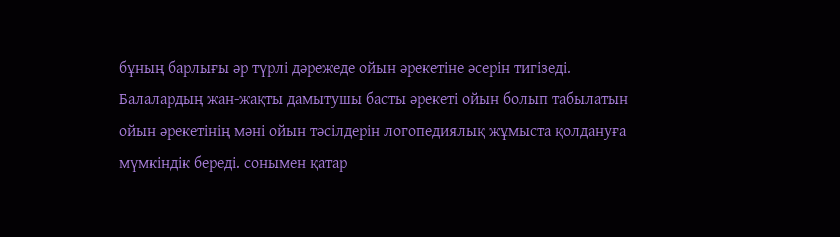бұның барлығы әр түрлі дәрежеде ойын әрекетіне әсерін тигізеді. Балалардың жан-жақты дамытушы басты әрекеті ойын болып табылатын ойын әрекетінің мәні ойын тәсілдерін логопедиялық жұмыста қолдануға мүмкіндік береді. сонымен қатар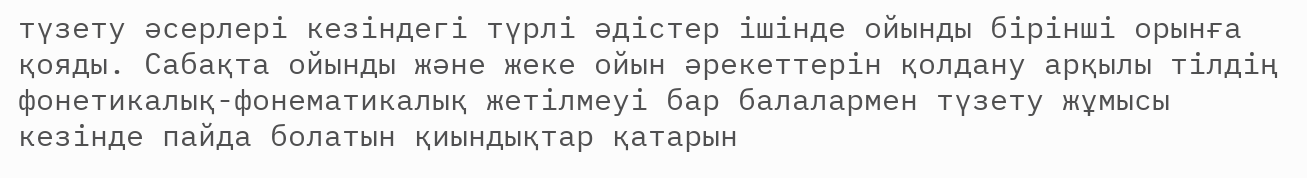түзету әсерлері кезіндегі түрлі әдістер ішінде ойынды бірінші орынға қояды. Сабақта ойынды және жеке ойын әрекеттерін қолдану арқылы тілдің фонетикалық-фонематикалық жетілмеуі бар балалармен түзету жұмысы кезінде пайда болатын қиындықтар қатарын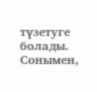түзетуге болады. Сонымен,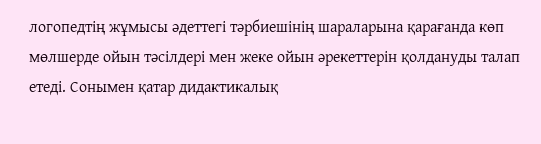логопедтің жұмысы әдеттегі тәрбиешінің шараларына қарағанда көп мөлшерде ойын тәсілдері мен жеке ойын әрекеттерін қолдануды талап етеді. Сонымен қатар дидактикалық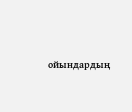ойындардың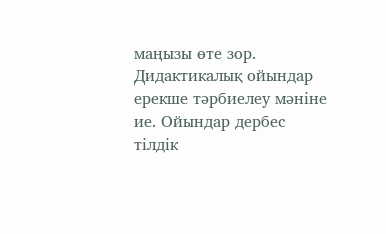маңызы өте зор. Дидактикалық ойындар ерекше тәрбиелеу мәніне ие. Ойындар дербес тілдік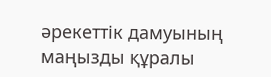әрекеттік дамуының маңызды құралы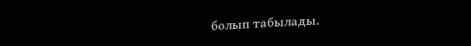болып табылады.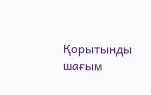Қорытынды
шағым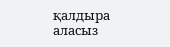қалдыра аласыз